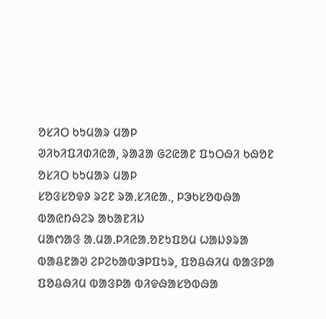ᱚᱥᱤᱛ ᱠᱩᱢᱟᱨ ᱢᱟᱞ
ᱣᱤᱠᱤᱯᱤᱰᱤᱭᱟ, ᱨᱟᱲᱟ ᱜᱮᱭᱟᱱ ᱯᱩᱛᱷᱤ ᱠᱷᱚᱱ
ᱚᱥᱤᱛ ᱠᱩᱢᱟᱨ ᱢᱟᱞ
ᱥᱚᱝᱥᱚᱫᱽ ᱨᱮᱱ ᱨᱟᱹᱥᱤᱭᱟᱹ, ᱞᱳᱠᱥᱚᱵᱷᱟ
ᱵᱟᱭᱴᱷᱮᱨ ᱟᱠᱟᱱᱤᱡ
ᱢᱟᱬᱟᱝ ᱟᱹᱢᱟᱹᱞᱤᱭᱟᱹᱚᱱᱩᱯᱚᱢ ᱦᱟᱡᱽᱨᱟ
ᱵᱟᱪᱱᱟᱣ ᱮᱞᱮᱠᱟᱵᱳᱞᱯᱩᱨ, ᱯᱚᱪᱷᱤᱢ ᱵᱟᱝᱞᱟ
ᱯᱚᱪᱷᱤᱢ ᱵᱟᱝᱞᱟ ᱵᱤᱫᱷᱟᱥᱚᱵᱷᱟ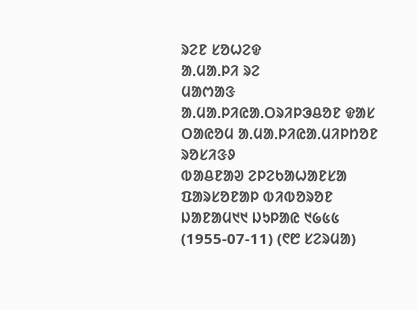ᱨᱮᱱ ᱥᱚᱦᱮᱫ
ᱟᱹᱢᱟᱹᱞᱤ ᱨᱮ
ᱢᱟᱬᱟᱝ ᱟᱹᱢᱟᱹᱞᱤᱭᱟᱹᱛᱨᱤᱞᱳᱪᱚᱱ ᱫᱟᱥ
ᱛᱟᱭᱚᱢ ᱟᱹᱢᱟᱹᱞᱤᱭᱟᱹᱢᱤᱞᱴᱚᱱ ᱨᱚᱥᱤᱝᱽ
ᱵᱟᱪᱱᱟᱣ ᱮᱞᱮᱠᱟᱦᱟᱱᱥᱟ
ᱯᱟᱨᱥᱚᱱᱟᱞ ᱵᱤᱵᱚᱨᱚᱱ
ᱡᱟᱱᱟᱢ᱑᱑ ᱡᱩᱞᱟᱭ ᱑᱙᱕᱕ (1955-07-11) (᱖᱘ ᱥᱮᱨᱢᱟ)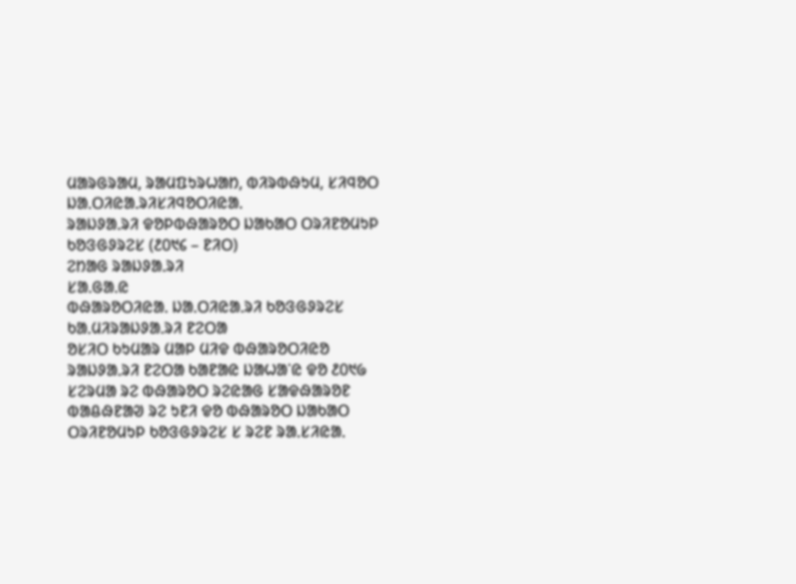ᱢᱟᱨᱜᱨᱟᱢ, ᱨᱟᱢᱯᱩᱨᱦᱟᱴ, ᱵᱤᱨᱵᱷᱩᱢ, ᱥᱤᱧᱚᱛ
ᱡᱟᱹᱛᱤᱭᱟᱹᱨᱤᱥᱤᱧᱚᱛᱤᱭᱟᱹ
ᱨᱟᱡᱽᱟᱹᱨᱤ ᱫᱚᱞᱵᱷᱟᱨᱚᱛ ᱡᱟᱠᱟᱛ ᱛᱨᱤᱱᱚᱢᱩᱞ ᱠᱚᱝᱜᱽᱨᱮᱥ (᱒᱐᱑᱔ – ᱱᱤᱛ)
ᱮᱴᱟᱜ ᱨᱟᱡᱽᱟᱹᱨᱤ
ᱥᱟᱹᱜᱟᱹᱭ
ᱵᱷᱟᱨᱚᱛᱤᱭᱟᱹ ᱡᱟᱹᱛᱤᱭᱟᱹᱨᱤ ᱠᱚᱝᱜᱽᱨᱮᱥ
ᱠᱟᱹᱢᱤᱨᱟᱡᱽᱟᱹᱨᱤ ᱱᱮᱛᱟ
ᱚᱥᱤᱛ ᱠᱩᱢᱟᱨ ᱢᱟᱞ ᱢᱤᱫ ᱵᱷᱟᱨᱚᱛᱤᱭᱚ ᱨᱟᱡᱽᱟᱹᱨᱤ ᱱᱮᱛᱟ ᱠᱟᱱᱟᱭ ᱡᱟᱦᱟᱸᱭ ᱫᱚ ᱒᱐᱑᱙ ᱥᱮᱨᱢᱟ ᱨᱮ ᱵᱷᱟᱨᱚᱛ ᱨᱮᱭᱟᱜ ᱥᱟᱫᱷᱟᱨᱚᱱ ᱵᱟᱪᱷᱱᱟᱣ ᱨᱮ ᱩᱱᱤ ᱫᱚ ᱵᱷᱟᱨᱚᱛ ᱡᱟᱠᱟᱛ ᱛᱨᱤᱱᱚᱢᱩᱞ ᱠᱚᱝᱜᱽᱨᱮᱥ ᱥ ᱨᱮᱱ ᱨᱟᱹᱥᱤᱭᱟᱹ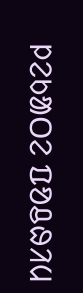ᱞᱮᱠᱟᱛᱮ ᱯᱚᱪᱷᱤᱢ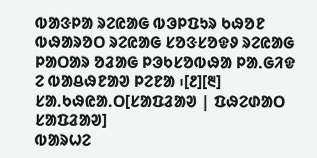ᱵᱟᱝᱞᱟ ᱨᱮᱭᱟᱜ ᱵᱳᱞᱯᱩᱨ ᱠᱷᱚᱱ ᱵᱷᱟᱨᱚᱛ ᱨᱮᱭᱟᱜ ᱥᱚᱝᱥᱚᱫᱽ ᱨᱮᱭᱟᱜ ᱞᱟᱛᱟᱨ ᱚᱲᱟᱜ ᱞᱳᱠᱥᱚᱵᱷᱟ ᱞᱟᱹᱜᱤᱫ ᱮ ᱵᱟᱪᱷᱱᱟᱣ ᱞᱮᱱᱟ ᱾[᱒][᱓]
ᱥᱟᱹᱠᱷᱭᱟᱹᱛ[ᱥᱟᱯᱲᱟᱣ | ᱯᱷᱮᱰᱟᱛ ᱥᱟᱯᱲᱟᱣ]
ᱵᱟᱨᱦᱮ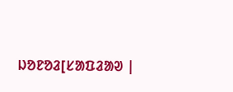ᱡᱚᱱᱚᱲ[ᱥᱟᱯᱲᱟᱣ |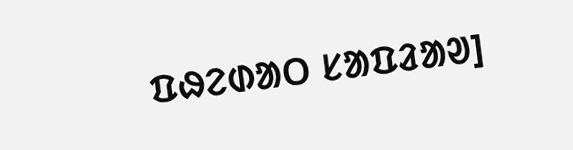ᱯᱷᱮᱰᱟᱛ ᱥᱟᱯᱲᱟᱣ]